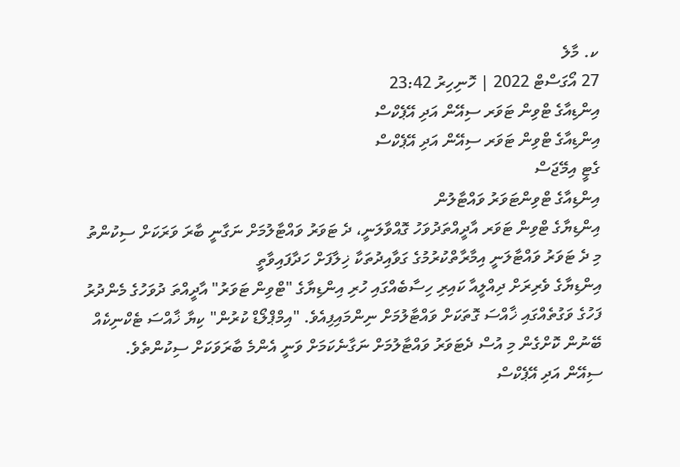ކ. މާލެ
27 އޯގަސްޓް 2022 | ހޮނިހިރު 23:42
އިންޑިއާގެ ޓްވިން ޓަވަރ ސިއޭން އަދި އޭޕެކްސް
އިންޑިއާގެ ޓްވިން ޓަވަރ ސިއޭން އަދި އޭޕެކްސް
ގެޓީ އިމޭޖަސް
އިންޑިއާގެ ޓްވިންޓަވަރު ވައްޓާލުން
އިންޑިޔާގެ ޓްވިން ޓަވަރ އާދީއްތަދުވަހު ގޮއްވާލަނީ، ދެ ޓަވަރު ވައްޓާލުމަށް ނަގާނީ ބާރަ ވަރަކަށް ސިކުންތު
މި ދެ ޓަވަރު ވައްޓާލަނީ އިމާރާތްކުރުމުގެ ގަވާއިދުތަކާ ޚިލާފަށް ހަދާފައިވާތީ
އިންޑިޔާގެ ވެރިރަށް ދިއްލީއާ ކައިރި ހިސާބެއްގައި ހުރި އިންޑިޔާގެ "ޓްވިން ޓަވަރު" އާދީއްތަ ދުވަހުގެ މެންދުރު ފަހުގެ ވަގުތެއްގައި ޚާއްސަ ގޮތަކަށް ވައްޓާލުމަށް ނިންމައިފިއެވެ. "އިމްޕްލޯޑް ކުރުން" ކިޔާ ޚާއްސަ ޓެކްނިކެއް ބޭނުން ކޮށްގެން މި އުސް ދެޓަވަރު ވައްޓާލުމަށް ނަގާނެކަމަށް ވަނީ އެންމެ ބާރަވަކަށް ސިކުންތެވެ.
ސިއޭން އަދި އޭޕެކްސް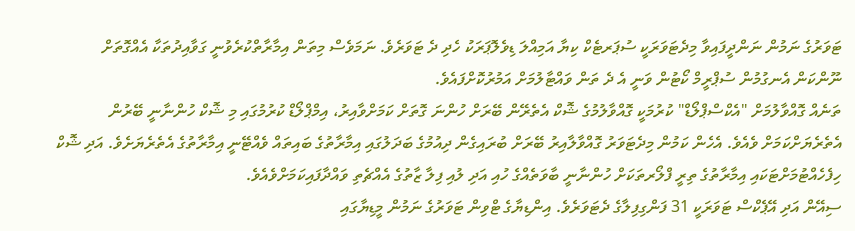ޓަވަރުގެ ނަމުން ނަންދީފައިވާ މިދެޓަވަރަކީ ސުޕަރޓެކް ކިޔާ އަމިއްލަ ޑިވެލޮޕަރަކު ހެދި ދެ ޓަވަރެވެ. ނަމަވެސް މިތަން އިމާރާތްކުރެވުނީ ގަވާއިދުތަކާ އެއްގޮތަށް ނޫންކަން އެނގުމުން ސުޕްރީމް ކޯޓުން ވަނީ އެ ދެ ތަން ވައްޓާލުމަށް އަމުރުކޮށްފައެވެ.
ތަނެއް ގޮއްވާލުމަށް "އެކްސްޕްލޯޑް" ކުރުމަކީ ގޮއްވާލުމުގެ ޝޮކް އެތެރޭން ބޭރަށް ހުންނަ ގޮތަށް ކަމަށްވާއިރު، އިމްޕްލޯޑް ކުރުމުގައި މި ޝޮކް ހުންނާނީ ބޭރުން އެތެރެޔަށްކަމަށް ވެއެވެ. އެހެން ކަމުން މިދެޓަވަރު ގޮއްވާލާއިރު ބޭރަށް ބުރައިގެން ދިއުމުގެ ބަދަލުގައި އިމާރާތުގެ ބައިތައް ވެއްޓޭނީ އިމާރާތުގެ އެތެރެޔަށެވެ. އަދި ޝޮކް ހިފެހެއްޓުމަށްޓަކައި އިމާރާތުގެ ތިރީ ފްލޯރތަކަށް ހުންނާނީ ބާވަތެއްގެ ހުއި އަދި ލުއި ފިލާ ޒާތުގެ އެއްޗެތި ވައްދާފައިކަމަށްވެއެވެ.
ސިއޭން އަދި އޭޕެކްސް ޓަވަރަކީ 31 ފަންގިފިލާގެ ދެޓަވަރެވެ. އިންޑިޔާގެ ޓްވިން ޓަވަރުގެ ނަމުން މީޑިޔާގައި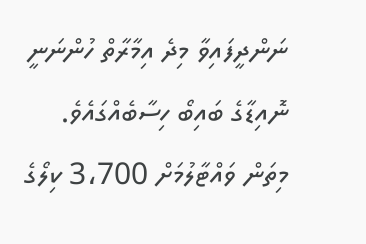ނަންދީފައިވާ މިދެ އިމާރާތް ހުންނަނީ ނޮއިޑާގެ ބައިބޯ ހިސާބެއްގައެވެ. މިތަން ވައްޓާލުމަށް 3،700 ކިލޯގެ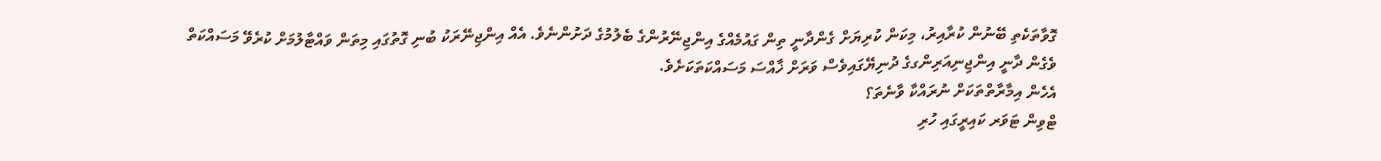ގޮވާތަކެތި ބޭނުން ކުރާއިރު، މިކަން ކުރިޔަށް ގެންދާނީ ތިން ގައުމެއްގެ އިންޖިނޭރުންގެ ބެލުމުގެ ދަށުންނެވެ. އެއް އިންޖިނޭރަކު ބުނި ގޮތުގައި މިތަން ވައްޓާލުމަށް ކުރެވޭ މަސައްކަތް ވެގެން ދާނީ އިންޖިނިއަރިންގގެ ދުނިޔޭގައިވެސް ވަރަށް ޚާއްސަ މަސައްކަތަކަށެވެ.
އެހެން އިމާރާތްތަކަށް ނުރައްކާ ވާނެތަ؟
ޓްވިން ޓަވަރ ކައިރީގައި ހުރި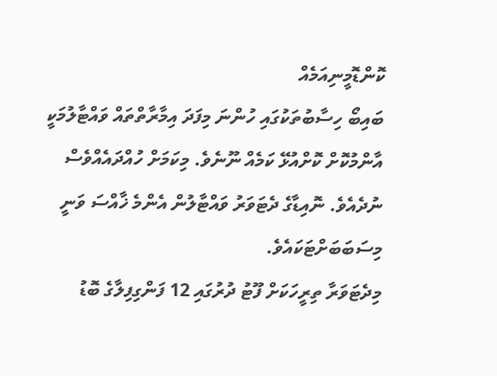ކޮންޑޮމީނިއަމެއް
ބައިބޯ ހިސާބުތަކުގައި ހުންނަ މިފަދަ އިމާރާތްތައް ވައްޓާލުމަކީ އާންމުކޮށް ކޮށްއުޅޭ ކަމެއް ނޫނެވެ. މިކަމަށް ހުއްދައެއްވެސް ނުދެއެވެ. ނޮއިޑާގެ ދެޓަވަރު ވައްޓާލުން އެންމެ ޚާއްސަ ވަނީ މިސަބަބަށްޓަކައެވެ.
މިދެޓަވަރާ ތިރީހަކަށް ފޫޓު ދުރުގައި 12 ފަންގިފިލާގެ ބޮޑު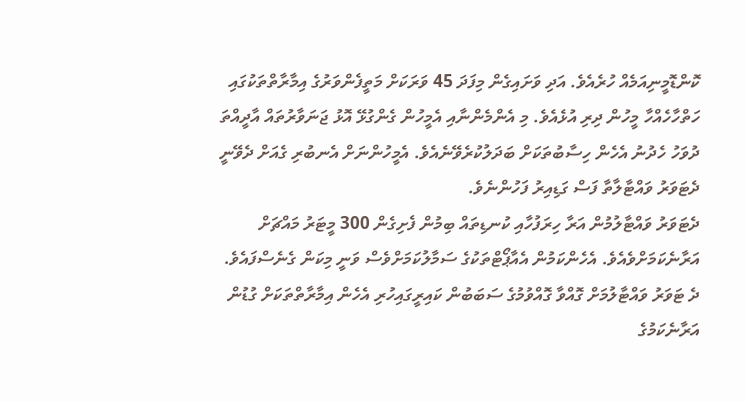ކޮންޑޮމީނިއަމެއް ހުރެއެވެ. އަދި ވަށައިގެން މިފަދަ 45 ވަރަކަށް މަތީފެންވަރުގެ އިމާރާތްތަކުގައި ހަތްހާހެއްހާ މީހުން ދިރި އުޅެއެވެ. މި އެންމެންނާއި އެމީހުން ގެންގުޅޭ އޮޅު ޖަނަވާރުތައް އާދީއްތަ ދުވަހު ހެދުނު އެހެން ހިސާބުތަކަށް ބަދަލުކުރެވޭނެއެވެ. އެމީހުންނަށް އެނބުރި ގެއަށް ދެވޭނީ ދެޓަވަރު ވައްޓާލާތާ ފަސް ގަޑިއިރު ފަހުންނެވެ.
ދެޓަވަރު ވައްޓާލުމުން އަރާ ހިރަފުހާއި ކުނޑިތައް ބިމުން ފެށިގެން 300 މީޓަރު މައްޗަށް އަރާނެކަމަށްވެއެވެ. އެހެންކަމުން އެއާޕޯޓްތަކުގެ ސަމާލުކަމަށްވެސް ވަނީ މިކަން ގެނެސްފައެވެ.
ދެ ޓަވަރު ވައްޓާލުމަށް ގޮއްވާ ގޮއްވުމުގެ ސަބަބުން ކައިރީގައިހުރި އެހެން އިމާރާތްތަކަށް ގުޑުން އަރާނެކަމުގެ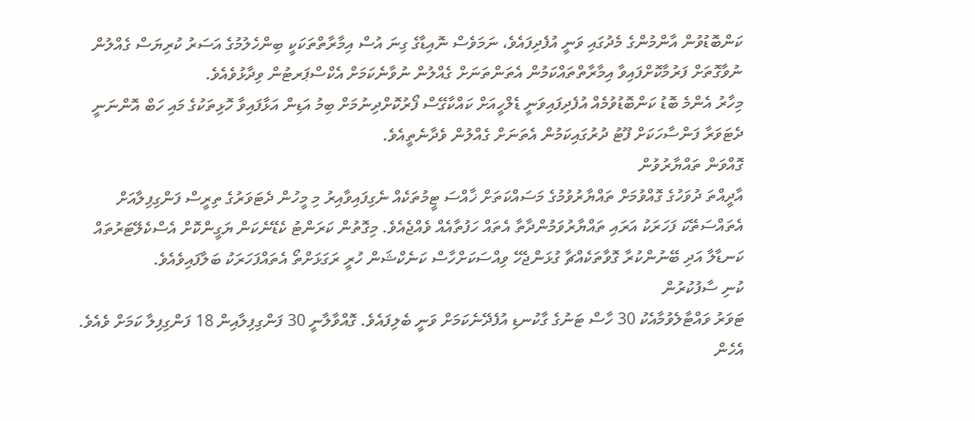ކަންބޮޑުވުން އާންމުންގެ މެދުގައި ވަނީ އުފެދިފައެވެ، ނަމަވެސް ނޮއިޑާގެ ގިނަ އުސް އިމާރާތްތަކަކީ ބިންހެލުމުގެ އަސަރު ކުރިޔަސް ގެއްލުން ނުވާގޮތަށް ފަރުމާކޮށްފައިވާ އިމާރާތްތައްކަމުން އެތަންތަނަށް ގެއްލުން ނުވާނެކަމަށް އެކްސްޕަރޓުން ވިދާޅުވެއެވެ.
މިހާރު އެންމެ ބޮޑު ކަންބޮޑުވުމެއް އުފެދިފައިވަނީ ޑެލްހީއަށް ކައްކާގޭސް ފޯރުކޮށްދިނުމަށް ބިމު އަޑިން އަޅާފައިވާ ހޮޅިތަކުގެ މައި ހަބް އޮންނަނީ ދެޓަވަރާ ފަންސާހަކަށް ފޫޓު ދުރުގައިކަމުން އެތަނަށް ގެއްލުން ވެދާނެތީއެވެ.
ގޮއްވަން ތައްޔާރުވުން
އާދީއްތަ ދުވަހުގެ ގޮއްވުމަށް ތައްޔާރުވުމުގެ މަސައްކަތަށް ޚާއްސަ ޓީމުތަކެއް ނެގިފައިވާއިރު މި މީހުން ދެޓަވަރުގެ ތިރީސް ފަންގިފިލާއަށް އެތައްސަތޭކަ ފަހަރަކު އަރައި ތައްޔާރުވަމުންދާތާ އެތައް ހަފުތާއެއް ވެއްޖެއެވެ. މިގޮތުން ކަރަންޓު ކެޑޭނެކަން ޔަގީންކޮށް އެސްކެލޭޓަރުތައް ކަނޑާލާ އަދި ބޭނުންކުރާ ގޮވާތަކެއްޗާ ގުޅަންޖެހޭ ވިއްސަކަށްހާސް ކަނެކްޝަން ހުރީ ރަގަޅަށްތޯ އެތައްފަހަރަކު ބަލާފައިވެއެވެ.
ކުނި ސާފުކުރުން
ޓަވަރު ވައްޓާލެވުމާއެކު 30 ހާސް ޓަނުގެ ގާކުނޑި އުފެދޭނެކަމަށް ވަނީ ބެލިފައެވެ. ގޮއްވާލާނީ 30 ފަންގިފިލާއިން 18 ފަންގިފިލާ ކަމަށް ވެއެވެ. އެހެން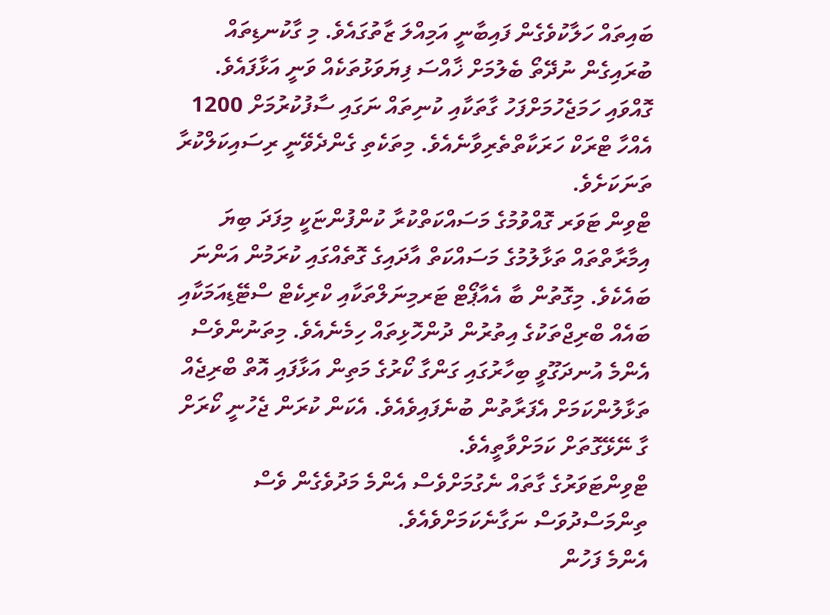ބައިތައް ހަލާކުވެގެން ފައިބާނީ އަމިއްލަ ޒާތުގައެވެ. މި ގާކުނޑިތައް ބުރައިގެން ނުދޭތޯ ބެލުމަށް ޚާއްސަ ފިޔަވަޅުތަކެއް ވަނީ އަޅާފައެވެ. ގޮއްވައި ހަމަޖެހުމަށްފަހު ގާތަކާއި ކުނިތައް ނަގައި ސާފުކުރުމަށް 1200 އެއްހާ ޓްރަކް ހަރަކާތްތެރިވާނެއެވެ. މިތަކެތި ގެންދެވޭނީ ރިސައިކަލްކުރާ ތަނަކަށެވެ.
ޓްވިން ޓަވަރ ގޮއްވުމުގެ މަސައްކަތްކުރާ ކުންފުންޏަކީ މިފަދަ ބިޔަ އިމާރާތްތައް ތަޅާލުމުގެ މަސައްކަތް އާދައިގެ ގޮތެއްގައި ކުރަމުން އަންނަ ބައެކެވެ. މިގޮތުން ބާ އެއާޕޯޓް ޓަރމިނަލްތަކާއި ކްރިކެޓް ސްޓޭޑިއަމަކާއި ބައެއް ބްރިޖްތަކުގެ އިތުރުން ދުންހޮޅިތައް ހިމެނެއެވެ. މިތަނުންވެސް އެންމެ އުނދަގޫވީ ބިހާރުގައި ގަންގާ ކޯރުގެ މަތިން އަޅާފައި އޮތް ބްރިޖެއް ތަޅާލުންކަމަށް އެފަރާތުން ބުނެފައިވެއެވެ. އެކަން ކުރަން ޖެހުނީ ކޯރަށް ގާ ނޭޅޭގޮތަށް ކަމަށްވާތީއެވެ.
ޓްވިންޓަވަރުގެ ގާތައް ނެގުމަށްވެސް އެންމެ މަދުވެގެން ވެސް ތިންމަސްދުވަސް ނަގާނެކަމަށްވެއެވެ.
އެންމެ ފަހުން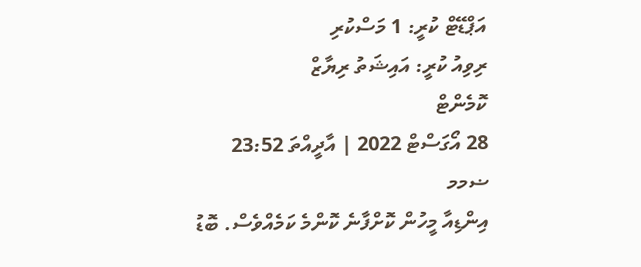އަޕްޑޭޓް ކުރީ: 1 މަސްކުރި
ރިވިއު ކުރީ: އައިޝަތު ރިޔާޒް
ކޮމެންޓް
28 އޯގަސްޓް 2022 | އާދީއްތަ 23:52
ޟމމ
އިންޑިއާ މީހުން ކޮށްފާނެ ކޮންމެ ކަމެއްވެސް. ބޮޑު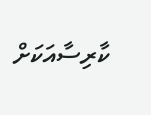ކާރިސާއަކަށް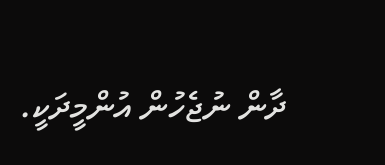ދާން ނުޖެހުން އުންމީދަކީ.